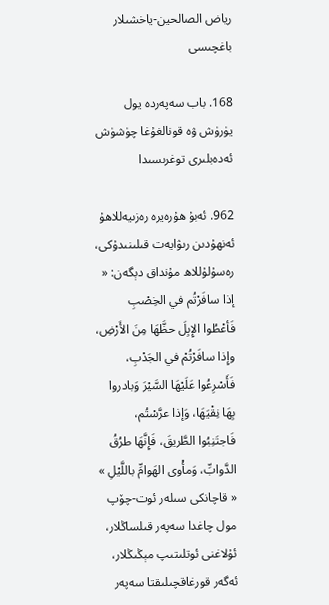رياض الصالحين-ياخشىلار باغچىسى

168. باب سەپەردە يول يۈرۈش ۋە قونالغۇغا چۈشۈش ئەدەبلىرى توغرىسىدا

962. ئەبۇ ھۇرەيرە رەزىيەللاھۇ ئەنھۇدىن رىۋايەت قىلىنىدۇكى، رەسۇلۇللاھ مۇنداق دېگەن: « إذا سافَرْتُم في الخِصْبِ فَأعْطُوا الإِبِلَ حظَّهَا مِنَ الأَرْضِ، وإِذا سافَرْتُمْ في الجَدْبِ، فَأَسْرِعُوا عَلَيْهَا السَّيْرَ وَبادروا بِهَا نِقْيَهَا، وَإذا عرَّسْتُم، فَاجتَنِبُوا الطَّريقَ، فَإِنَّهَا طرُقُ الدَّوابِّ، وَمأْوى الهَوامِّ باللَّيْلِ » « قاچانكى سىلەر ئوت-چۆپ مول چاغدا سەپەر قىلساڭلار، ئۇلاغنى ئوتلىتىپ مېڭىڭلار، ئەگەر قورغاقچىلىقتا سەپەر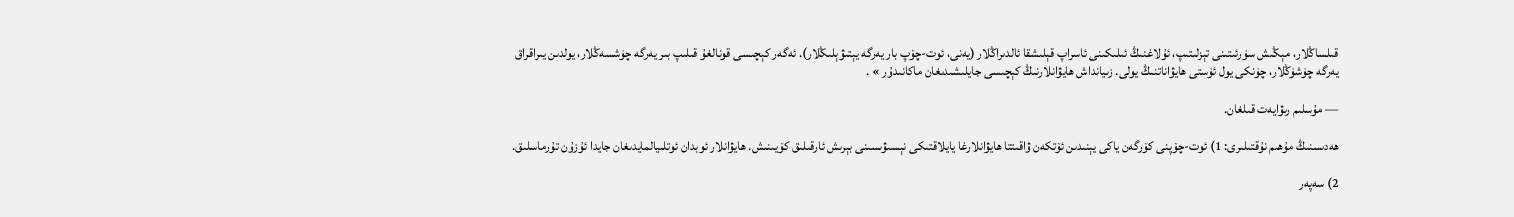قىلساڭلار، مېڭىش سۈرئىتىنى تېزلىتىپ، ئۇلاغنىڭ ئىلىكىنى ئاسراپ قېلىشقا ئالدىراڭلار (يەنى، ئوت-چۆپ بار يەرگە يېتىۋېلىڭلار). ئەگەر كېچىسى قونالغۇ قىلىپ بىر يەرگە چۈشسەڭلار، يولدىن يىراقراق يەرگە چۈشۈڭلار، چۈنكى يول ئۈستى ھايۋاناتنىڭ يولى. زىيانداش ھايۋانلارنىڭ كېچىسى جايلىشىدىغان ماكانىدۇر » .

― مۇسلىم رىۋايەت قىلغان.

ھەدىسنىڭ مۇھىم نۇقتىلىرى: 1) ئوت-چۆپنى كۆرگەن ياكى يېنىدىن ئۆتكەن ۋاقىتتا ھايۋانلارغا يايلاقتىكى نېسىۋىسىنى بېرىش ئارقىلىق كۆيىنىش. ھايۋانلار ئوبدان ئوتلىيالمايدىغان جايدا ئۇزۇن تۇرماسلىق.

2) سەپەر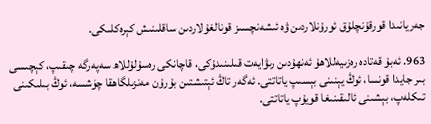جەريانىدا قورقۇنچلۇق ئورۇنلاردىن ۋە ئىشەنچسىز قونالغۇلاردىن ساقلىنىش كېرەكلىكى.

963. ئەبۇ قەتادە رەزىيەللاھۇ ئەنھۇدىن رىۋايەت قىلىنىدۇكى، قاچانكى رەسۇلۇللاھ سەپەرگە چىقىپ، كېچىسى بىر جايدا قونسا، ئوڭ يېنىنى بېسىپ ياتاتتى. ئەگەر تاڭ ئېتىشتىن بۇرۇن مەنزىلگاھقا چۈشسە، ئوڭ بىلىكىنى تىكلەپ، بېشىنى ئالىقىنىغا قويۇپ ياتاتتى.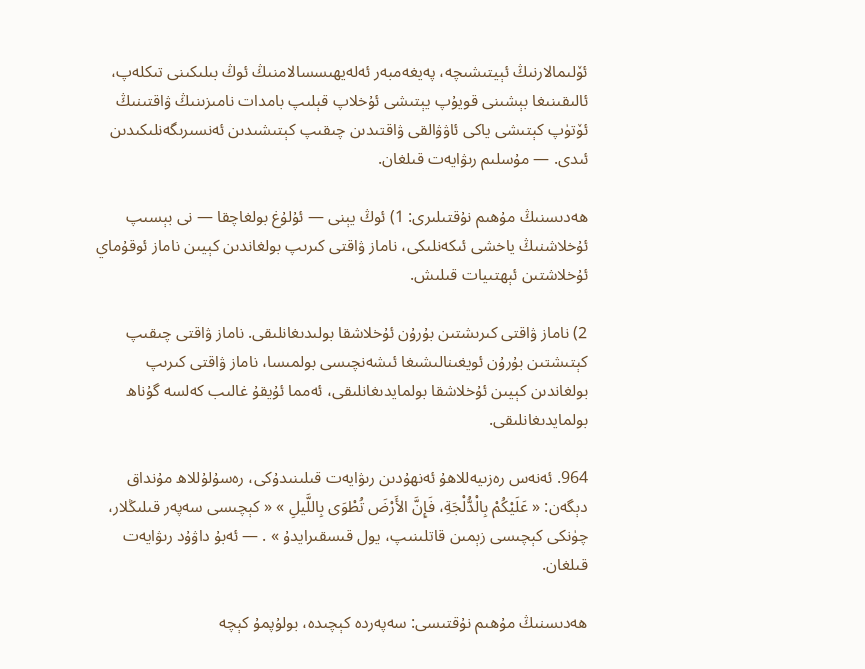ئۆلىمالارنىڭ ئېيتىشىچە، پەيغەمبەر ئەلەيھىسسالامنىڭ ئوڭ بىلىكىنى تىكلەپ، ئالىقىنىغا بېشىنى قويۇپ يېتىشى ئۇخلاپ قېلىپ بامدات نامىزىنىڭ ۋاقتىنىڭ ئۆتۈپ كېتىشى ياكى ئاۋۋالقى ۋاقتىدىن چىقىپ كېتىشىدىن ئەنسىرىگەنلىكىدىن ئىدى. ― مۇسلىم رىۋايەت قىلغان.

ھەدىسنىڭ مۇھىم نۇقتىلىرى: 1) ئوڭ يېنى ― ئۇلۇغ بولغاچقا ― نى بېسىپ ئۇخلاشنىڭ ياخشى ئىكەنلىكى، ناماز ۋاقتى كىرىپ بولغاندىن كېيىن ناماز ئوقۇماي ئۇخلاشتىن ئېھتىيات قىلىش.

2) ناماز ۋاقتى كىرىشتىن بۇرۇن ئۇخلاشقا بولىدىغانلىقى. ناماز ۋاقتى چىقىپ كېتىشتىن بۇرۇن ئويغىنالىشىغا ئىشەنچىسى بولمىسا، ناماز ۋاقتى كىرىپ بولغاندىن كېيىن ئۇخلاشقا بولمايدىغانلىقى، ئەمما ئۇيقۇ غالىب كەلسە گۇناھ بولمايدىغانلىقى.

964. ئەنەس رەزىيەللاھۇ ئەنھۇدىن رىۋايەت قىلىنىدۇكى، رەسۇلۇللاھ مۇنداق دېگەن: « عَلَيْكُمْ بِالْدُّلْجَةِ، فَإِنَّ الأَرْضَ تُطْوَى بِاللَّيلِ » « كېچىسى سەپەر قىلىڭلار، چۈنكى كېچىسى زېمىن قاتلىنىپ، يول قىسقىرايدۇ » . ― ئەبۇ داۋۇد رىۋايەت قىلغان.

ھەدىسنىڭ مۇھىم نۇقتىسى: سەپەردە كېچىدە، بولۇپمۇ كېچە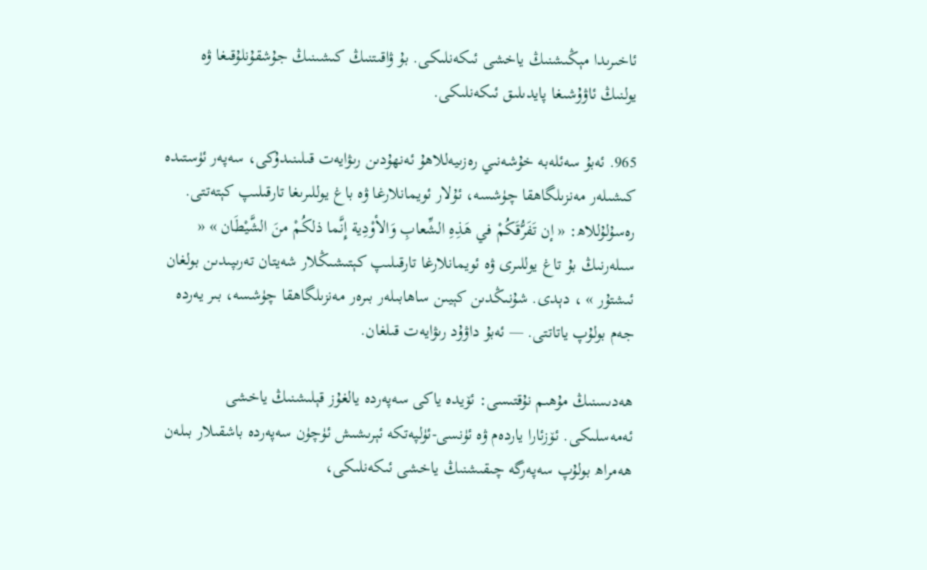ئاخىرىدا مېڭىشنىڭ ياخشى ئىكەنلىكى. بۇ ۋاقىتنىڭ كىشىنىڭ جۇشقۇنلۇقىغا ۋە يولنىڭ ئاۋۇشىغا پايدىلىق ئىكەنلىكى.

965. ئەبۇ سەئلەبە خۇشەنىي رەزىيەللاھۇ ئەنھۇدىن رىۋايەت قىلىنىدۇكى، سەپەر ئۈستىدە كىشىلەر مەنزىلگاھقا چۈشسە، ئۇلار ئويمانلارغا ۋە باغ يوللىرىغا تارقىلىپ كېتەتتى. رەسۇلۇللاھ: « إن تَفَرُّقَكُمْ في هَذِهِ الشِّعابِ وَالأوْدِية إِنَّما ذلكُمْ منَ الشَّيْطَان » « سىلەرنىڭ بۇ تاغ يوللىرى ۋە ئويمانلارغا تارقىلىپ كېتىشىڭلار شەيتان تەرىپىدىن بولغان ئىشتۇر » ، دېدى. شۇنىڭدىن كېيىن ساھابىلەر بىرەر مەنزىلگاھقا چۈشسە، بىر يەردە جەم بولۇپ ياتاتتى. ― ئەبۇ داۋۇد رىۋايەت قىلغان.

ھەدىسنىڭ مۇھىم نۇقتىسى: ئۆيدە ياكى سەپەردە يالغۇز قېلىشنىڭ ياخشى ئەمەسلىكى. ئۆزئارا ياردەم ۋە ئۈنسى-ئۈلپەتكە ئېرىشىش ئۈچۈن سەپەردە باشقىلار بىلەن ھەمراھ بولۇپ سەپەرگە چىقىشنىڭ ياخشى ئىكەنلىكى،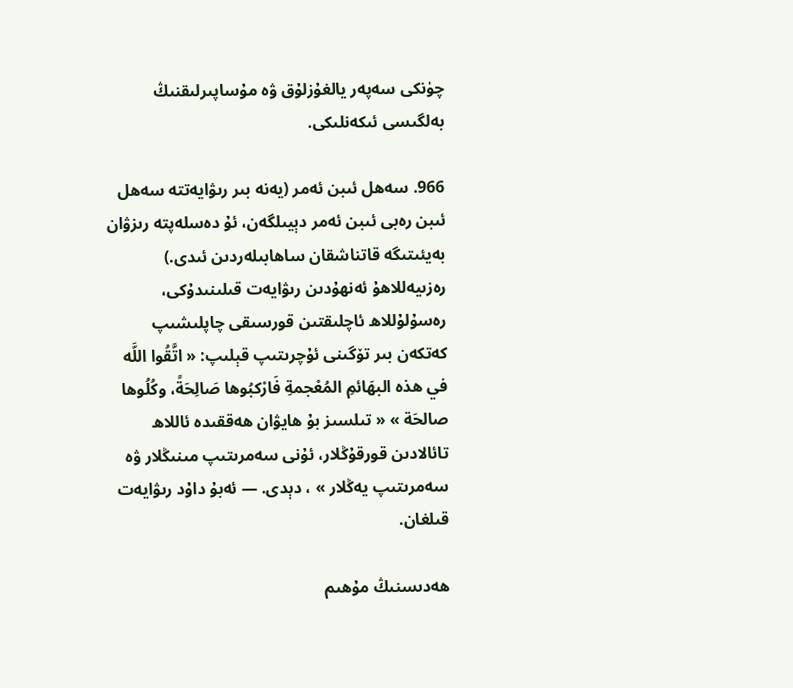چۈنكى سەپەر يالغۇزلۇق ۋە مۇساپىرلىقنىڭ بەلگىسى ئىكەنلىكى.

966. سەھل ئىبن ئەمر (يەنە بىر رىۋايەتتە سەھل ئىبن رەبى ئىبن ئەمر دېيىلگەن، ئۇ دەسلەپتە رىزۋان بەيئىتىگە قاتناشقان ساھابىلەردىن ئىدى.) رەزىيەللاھۇ ئەنھۇدىن رىۋايەت قىلىنىدۇكى، رەسۇلۇللاھ ئاچلىقتىن قورسىقى چاپلىشىپ كەتكەن بىر تۆگىنى ئۇچرىتىپ قېلىپ: « اتَّقُوا اللَّه في هذه البهَائمِ المُعْجمةِ فَارْكبُوها صَالِحَةً، وكُلُوها صالحَة » « تىلسىز بۇ ھايۋان ھەققىدە ئاللاھ تائالادىن قورقۇڭلار، ئۇنى سەمرىتىپ مىنىڭلار ۋە سەمرىتىپ يەڭلار » ، دېدى. ― ئەبۇ داۇد رىۋايەت قىلغان.

ھەدىسنىڭ مۇھىم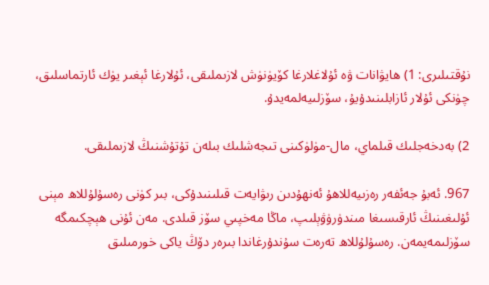نۇقتىلىرى: 1) ھايۋانات ۋە ئۇلاغلارغا كۆيۈنۈش لازىملىقى، ئۇلارغا ئېغىر يۈك ئارتماسلىق، چۈنكى ئۇلار ئازابلىنىدۇيۇ، سۆزلىيەلمەيدۇ.

2) بەدخەجلىك قىلماي، مال-مۈلۈكىنى تىجەشلىك بىلەن تۇتۇشنىڭ لازىملىقى.

967. ئەبۇ جەئفەر رەزىيەللاھۇ ئەنھۇدىن رىۋايەت قىلىنىدۇكى، بىر كۈنى رەسۇلۇللاھ مېنى ئۇلىغىنىڭ ئارقىسىغا مىندۈرۈۋېلىپ، ماڭا مەخپىي سۆز قىلدى. مەن ئۇنى ھېچكىمگە سۆزلىمەيمەن. رەسۇلۇللاھ تەرەت سۇندۇرغاندا بىرەر دۆڭ ياكى خورمىلىق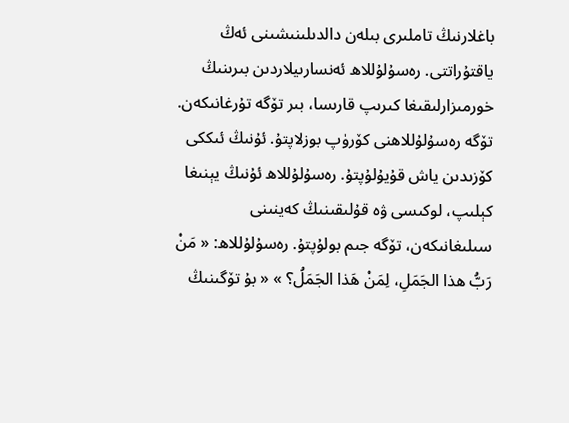باغلارنىڭ تاملىرى بىلەن دالدىلىنىشىنى ئەڭ ياقتۇراتتى. رەسۇلۇللاھ ئەنسارىيلاردىن بىرىنىڭ خورمىزارلىقىغا كىرىپ قارىسا، بىر تۆگە تۇرغانىكەن. تۆگە رەسۇلۇللاھنى كۆرۈپ بوزلاپتۇ. ئۇنىڭ ئىككى كۆزىدىن ياش قۇيۇلۇپتۇ. رەسۇلۇللاھ ئۇنىڭ يېنىغا كېلىپ، لوكىسى ۋە قۇلىقىنىڭ كەينىنى سىلىغانىكەن، تۆگە جىم بولۇپتۇ. رەسۇلۇللاھ: « مَنْ رَبُّ هذا الجَمَلِ، لِمَنْ هَذا الجَمَلُ؟ » « بۇ تۆگىنىڭ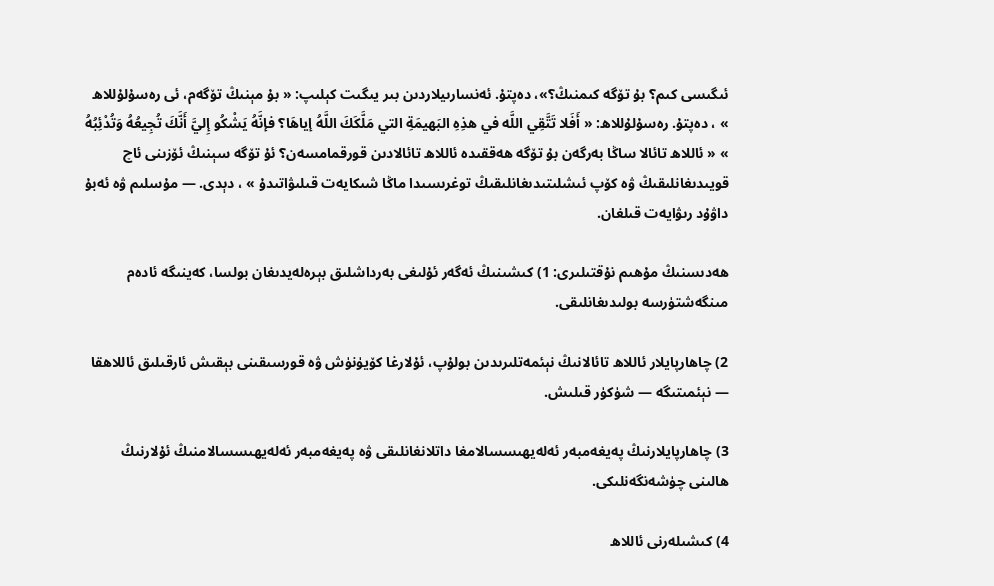ئىگىسى كىم؟ بۇ تۆگە كىمنىڭ؟»، دەپتۇ. ئەنسارىيلاردىن بىر يىگىت كېلىپ: « بۇ مېنىڭ تۆگەم، ئى رەسۇلۇللاھ » ، دەپتۇ. رەسۇلۇللاھ: « أَفَلا تَتَّقِي اللَّه في هذِهِ البَهيمَةِ التي مَلَّكَكَ اللَّهُ إياهَا؟ فإنَّهُ يَشْكُو إِليَّ أَنَّكَ تُجِيعُهُ وَتُدْئِبُهُ » « ئاللاھ تائالا ساڭا بەرگەن بۇ تۆگە ھەققىدە ئاللاھ تائالادىن قورقمامسەن؟ ئۇ تۆگە سېنىڭ ئۆزىنى ئاچ قويىدىغانلىقىڭ ۋە كۆپ ئىشلىتىدىغانلىقىڭ توغرىسىدا ماڭا شىكايەت قىلىۋاتىدۇ » ، دېدى. ― مۇسلىم ۋە ئەبۇ داۋۇد رىۋايەت قىلغان.

ھەدىسنىڭ مۇھىم نۇقتىلىرى: 1) كىشىنىڭ ئەگەر ئۇلىغى بەرداشلىق بېرەلەيدىغان بولسا، كەينىگە ئادەم مىنگەشتۈرسە بولىدىغانلىقى.

2) چاھارپايلار ئاللاھ تائالانىڭ نېئمەتلىرىدىن بولۇپ، ئۇلارغا كۆيۈنۈش ۋە قورسىقىنى بېقىش ئارقىلىق ئاللاھقا ― نېئمىتىگە ― شۈكۈر قىلىش.

3) چاھارپايلارنىڭ پەيغەمبەر ئەلەيھىسسالامغا داتلانغانلىقى ۋە پەيغەمبەر ئەلەيھىسسالامنىڭ ئۇلارنىڭ ھالىنى چۈشەنگەنلىكى.

4) كىشىلەرنى ئاللاھ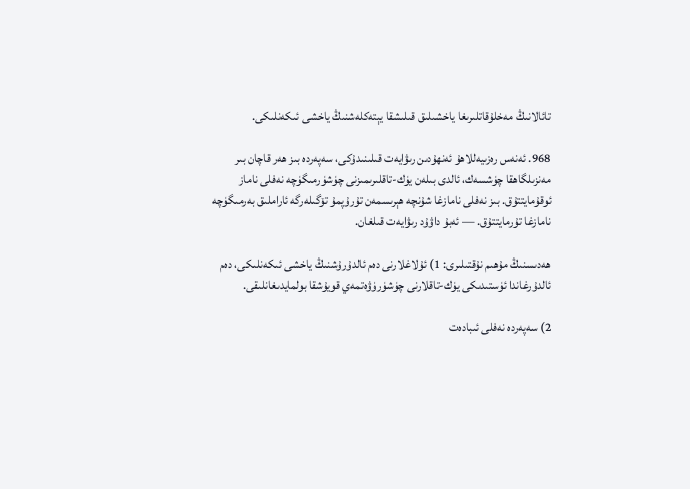تائالانىڭ مەخلۇقاتلىرىغا ياخشىلىق قىلىشقا يېتەكلەشنىڭ ياخشى ئىكەنلىكى.

968. ئەنەس رەزىيەللاھۇ ئەنھۇدىن رىۋايەت قىلىنىدۇكى، سەپەردە بىز ھەر قاچان بىر مەنزىلگاھقا چۈشسەك، ئالدى بىلەن يۈك-تاقلىرىمىزنى چۈشۈرمىگۈچە نەفلى ناماز ئوقۇمايتتۇق. بىز نەفلى نامازغا شۇنچە ھېرىسمەن تۇرۇپمۇ تۆگىلەرگە ئاراملىق بەرمىگۈچە نامازغا تۇرمايتتۇق. ― ئەبۇ داۋۇد رىۋايەت قىلغان.

ھەدىسنىڭ مۇھىم نۇقتىلىرى: 1) ئۇلاغلارنى دەم ئالدۇرۇشنىڭ ياخشى ئىكەنلىكى، دەم ئالدۇرغاندا ئۈستىدىكى يۈك-تاقلارنى چۈشۈرۈۋەتمەي قويۇشقا بولمايدىغانلىقى.

2) سەپەردە نەفلى ئىبادەت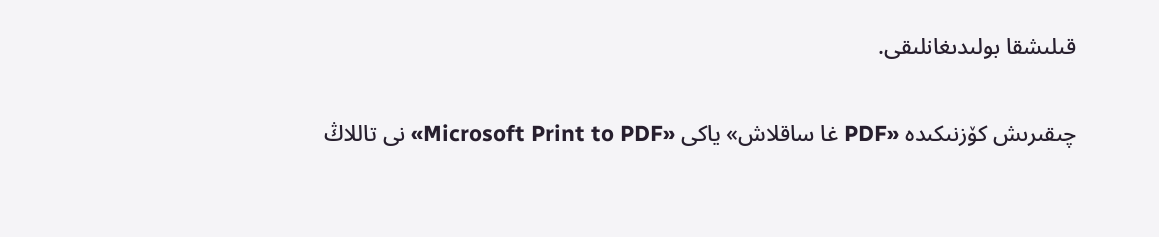قىلىشقا بولىدىغانلىقى.

چىقىرىش كۆزنىكىدە «PDF غا ساقلاش» ياكى «Microsoft Print to PDF» نى تاللاڭ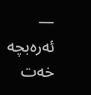— ئەرەبچە خەت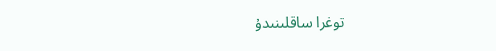توغرا ساقلىنىدۇ